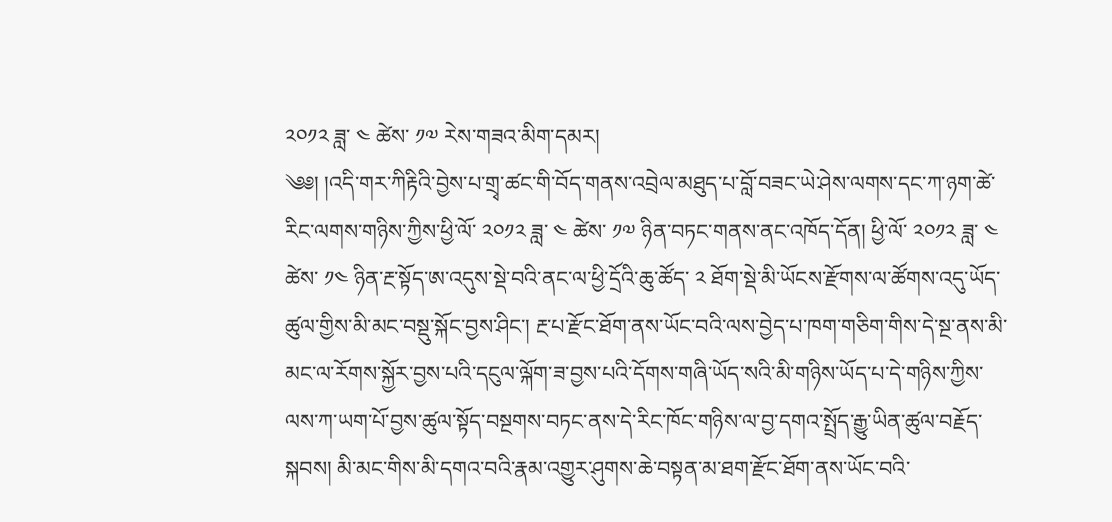༢༠༡༢ ཟླ་ ༤ ཚེས་ ༡༧ རེས་གཟའ་མིག་དམར།
༄༅། །འདི་གར་ཀིརྟིའི་བྱེས་པ་གྲྭ་ཚང་གི་བོད་གནས་འབྲེལ་མཐུད་པ་བློ་བཟང་ཡེ་ཤེས་ལགས་དང་ཀ་ཉག་ཚེ་རིང་ལགས་གཉིས་ཀྱིས་ཕྱི་ལོ་ ༢༠༡༢ ཟླ་ ༤ ཚེས་ ༡༧ ཉིན་བཏང་གནས་ནང་འཁོད་དོན། ཕྱི་ལོ་ ༢༠༡༢ ཟླ་ ༤ ཚེས་ ༡༤ ཉིན་རྔ་སྟོད་ཨ་འདུས་སྡེ་བའི་ནང་ལ་ཕྱི་དྲོའི་ཆུ་ཚོད་ ༢ ཐོག་སྡེ་མི་ཡོངས་རྫོགས་ལ་ཚོགས་འདུ་ཡོད་ཚུལ་གྱིས་མི་མང་བསྡུ་སྐོང་བྱས་ཤིང་། རྔ་པ་རྫོང་ཐོག་ནས་ཡོང་བའི་ལས་བྱེད་པ་ཁག་གཅིག་གིས་དེ་སྔ་ནས་མི་མང་ལ་རོགས་སྐྱོར་བྱས་པའི་དངུལ་ལྐོག་ཟ་བྱས་པའི་དོགས་གཞི་ཡོད་སའི་མི་གཉིས་ཡོད་པ་དེ་གཉིས་ཀྱིས་ལས་ཀ་ཡག་པོ་བྱས་ཚུལ་སྟོད་བསྔགས་བཏང་ནས་དེ་རིང་ཁོང་གཉིས་ལ་བྱ་དགའ་སྤྲོད་རྒྱུ་ཡིན་ཚུལ་བརྗོད་སྐབས། མི་མང་གིས་མི་དགའ་བའི་རྣམ་འགྱུར་ཤུགས་ཆེ་བསྟན་མ་ཐག་རྫོང་ཐོག་ནས་ཡོང་བའི་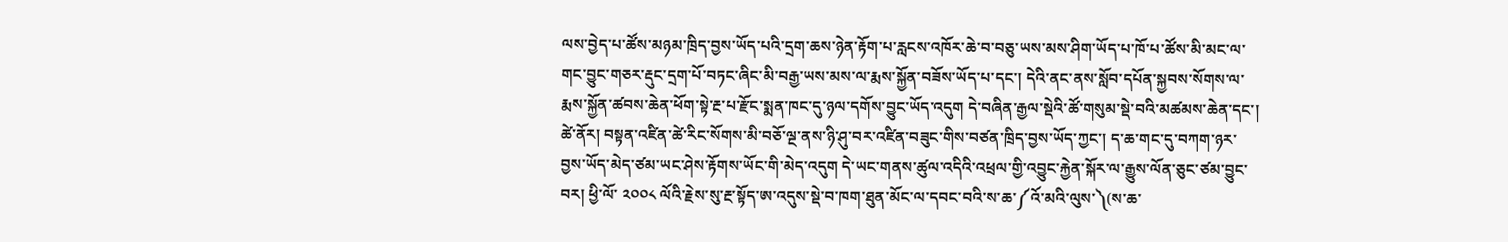ལས་བྱེད་པ་ཚོས་མཉམ་ཁྲིད་བྱས་ཡོད་པའི་དྲག་ཆས་ཉེན་རྟོག་པ་རླངས་འཁོར་ཆེ་བ་བཅུ་ཡས་མས་ཤིག་ཡོད་པ་ཁོ་པ་ཚོས་མི་མང་ལ་གང་བྱུང་གཅར་རྡུང་དྲག་པོ་བཏང་ཞིང་མི་བརྒྱ་ཡས་མས་ལ་རྨས་སྐྱོན་བཟོས་ཡོད་པ་དང་། དེའི་ནང་ནས་སློབ་དཔོན་སྐྱབས་སོགས་ལ་རྨས་སྐྱོན་ཚབས་ཆེན་ཕོག་སྟེ་རྔ་པ་རྫོང་སྨན་ཁང་དུ་ཉལ་དགོས་བྱུང་ཡོད་འདུག དེ་བཞིན་རྒྱལ་སྡེའི་ཚོ་གསུམ་སྡེ་བའི་མཚམས་ཆེན་དང་། ཚེ་ནོར། བསྟན་འཛིན་ཚེ་རིང་སོགས་མི་བཅོ་ལྔ་ནས་ཉི་ཤུ་བར་འཛིན་བཟུང་གིས་བཙན་ཁྲིད་བྱས་ཡོད་ཀྱང་། ད་ཆ་གང་དུ་བཀག་ཉར་བྱས་ཡོད་མེད་ཙམ་ཡང་ཤེས་རྟོགས་ཡོང་གི་མེད་འདུག དེ་ཡང་གནས་ཚུལ་འདིའི་འཕྲལ་གྱི་འབྱུང་རྐྱེན་སྐོར་ལ་རྒྱུས་ལོན་ཅུང་ཙམ་བྱུང་བར། ཕྱི་ལོ་ ༢༠༠༨ ལོའི་རྗེས་སུ་རྔ་སྟོད་ཨ་འདུས་སྡེ་བ་ཁག་ཐུན་མོང་ལ་དབང་བའི་ས་ཆ་༼འོ་མའི་ལུས་༽(ས་ཆ་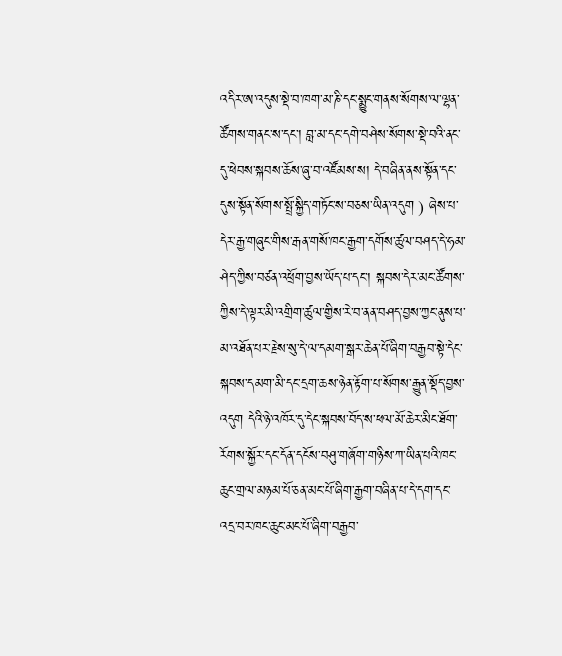འདིར་ཨ་འདུས་སྡེ་བ་ཁག་མ་ཎི་དང་སྨྱུང་གནས་སོགས་ལ་ལྷན་ཚོགས་གནང་ས་དང་། བླ་མ་དང་དགེ་བཤེས་སོགས་སྡེ་བའི་ནང་དུ་ཕེབས་སྐབས་ཆོས་ཞུ་བ་འཛོམས་ས། དེ་བཞིན་ནས་སྟོན་དང་དུས་སྟོན་སོགས་སྤྲོ་སྐྱིད་གཏོང་ས་བཅས་ཡིན་འདུག ) ཞེས་པ་དེར་རྒྱ་གཞུང་གིས་རྒན་གསོ་ཁང་རྒྱག་དགོས་ཚུལ་བཤད་དེ་ཧམ་ཤེད་ཀྱིས་བཙན་འཕྲོག་བྱས་ཡོད་པ་དང་། སྐབས་དེར་མང་ཚོགས་ཀྱིས་དེ་ལྟར་མི་འགྲིག་ཚུལ་གྱིས་རེ་བ་ནན་བཤད་བྱས་ཀྱང་ནུས་པ་མ་འཐོན་པར་རྗེས་སུ་དེ་ལ་དམག་སྒར་ཆེན་པོ་ཞིག་བརྒྱབ་སྟེ་དེང་སྐབས་དམག་མི་དང་དྲག་ཆས་ཉེན་རྟོག་པ་སོགས་རྒྱུན་སྡོད་བྱས་འདུག དེའི་ཉེ་འཁོར་དུ་དེང་སྐབས་བོད་ས་ཕལ་མོ་ཆེར་མིང་ཐོག་རོགས་སྐྱོར་དང་དོན་དངོས་བཤུ་གཞོག་གཉིས་ཀ་ཡིན་པའི་ཁང་ཆུང་གྲལ་མཉམ་པོ་ཅན་མང་པོ་ཞིག་རྒྱག་བཞིན་པ་དེ་དག་དང་འདྲ་བར་ཁང་ཆུང་མང་པོ་ཞིག་བརྒྱབ་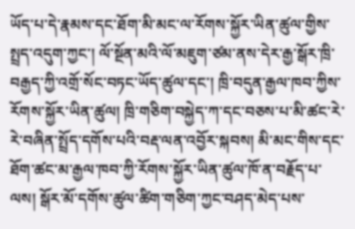ཡོད་པ་དེ་རྣམས་དང་ཐོག་མི་མང་ལ་རོགས་སྐྱོར་ཡིན་ཚུལ་གྱིས་སྤྲད་འདུག་ཀྱང་། ལོ་སྔོན་མའི་ལོ་མཇུག་ཙམ་ནས་དེར་རྒྱ་སྒོར་ཁྲི་བརྒྱད་ཀྱི་འགྲོ་སོང་བཏང་ཡོད་ཚུལ་དང་། ཁྲི་བདུན་རྒྱལ་ཁབ་ཀྱིས་རོགས་སྐྱོར་ཡིན་ཚུལ། ཁྲི་གཅིག་བསྐྱེད་ཀ་དང་བཅས་པ་མི་ཚང་རེ་རེ་བཞིན་སྤྲོད་དགོས་པའི་བརྡ་ལན་འབྱོར་སྐབས། མི་མང་གིས་དང་ཐོག་ཚང་མ་རྒྱལ་ཁབ་ཀྱི་རོགས་སྐྱོར་ཡིན་ཚུལ་ཁོ་ན་བརྗོད་པ་ལས། སྒོར་མོ་དགོས་ཚུལ་ཚིག་གཅིག་ཀྱང་བཤད་མེད་པས་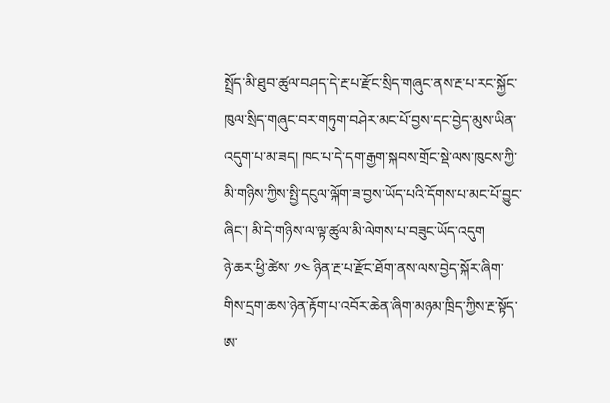སྤྲོད་མི་ཐུབ་ཚུལ་བཤད་དེ་རྔ་པ་རྫོང་སྲིད་གཞུང་ནས་རྔ་པ་རང་སྐྱོང་ཁུལ་སྲིད་གཞུང་བར་གཏུག་བཤེར་མང་པོ་བྱས་དང་བྱེད་མུས་ཡིན་འདུག་པ་མ་ཟད། ཁང་པ་དེ་དག་རྒྱག་སྐབས་གྲོང་སྡེ་ལས་ཁུངས་ཀྱི་མི་གཉིས་ཀྱིས་སྤྱི་དངུལ་ལྐོག་ཟ་བྱས་ཡོད་པའི་དོགས་པ་མང་པོ་བྱུང་ཞིང་། མི་དེ་གཉིས་ལ་ལྟ་ཚུལ་མི་ལེགས་པ་བཟུང་ཡོད་འདུག
ཉེ་ཆར་ཕྱི་ཚེས་ ༡༤ ཉིན་རྔ་པ་རྫོང་ཐོག་ནས་ལས་བྱེད་སྐོར་ཞིག་གིས་དྲག་ཆས་ཉེན་རྟོག་པ་འབོར་ཆེན་ཞིག་མཉམ་ཁྲིད་ཀྱིས་རྔ་སྟོད་ཨ་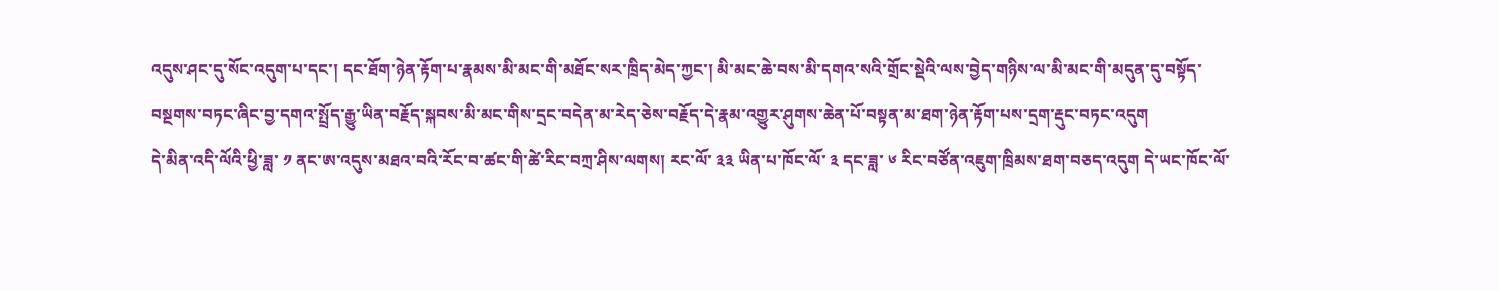འདུས་ཤང་དུ་སོང་འདུག་པ་དང་། དང་ཐོག་ཉེན་རྟོག་པ་རྣམས་མི་མང་གི་མཐོང་སར་ཁྲིད་མེད་ཀྱང་། མི་མང་ཆེ་བས་མི་དགའ་སའི་གྲོང་སྡེའི་ལས་བྱེད་གཉིས་ལ་མི་མང་གི་མདུན་དུ་བསྟོད་བསྔགས་བཏང་ཞིང་བྱ་དགའ་སྤྲོད་རྒྱུ་ཡིན་བརྗོད་སྐབས་མི་མང་གིས་དྲང་བདེན་མ་རེད་ཅེས་བརྗོད་དེ་རྣམ་འགྱུར་ཤུགས་ཆེན་པོ་བསྟན་མ་ཐག་ཉེན་རྟོག་པས་དྲག་རྡུང་བཏང་འདུག
དེ་མིན་འདི་ལོའི་ཕྱི་ཟླ་ ༡ ནང་ཨ་འདུས་མཐའ་བའི་རོང་བ་ཚང་གི་ཚེ་རིང་བཀྲ་ཤིས་ལགས། རང་ལོ་ ༣༣ ཡིན་པ་ཁོང་ལོ་ ༣ དང་ཟླ་ ༦ རིང་བཙོན་འཇུག་ཁྲིམས་ཐག་བཅད་འདུག དེ་ཡང་ཁོང་ལོ་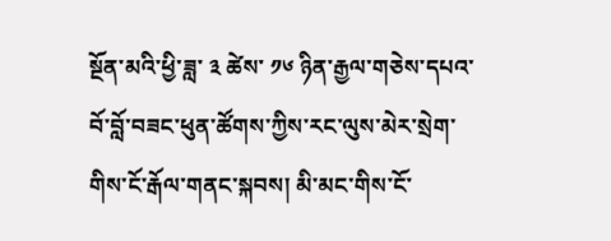སྔོན་མའི་ཕྱི་ཟླ་ ༣ ཚེས་ ༡༦ ཉིན་རྒྱལ་གཅེས་དཔའ་བོ་བློ་བཟང་ཕུན་ཚོགས་ཀྱིས་རང་ལུས་མེར་སྲེག་གིས་ངོ་རྒོལ་གནང་སྐབས། མི་མང་གིས་ངོ་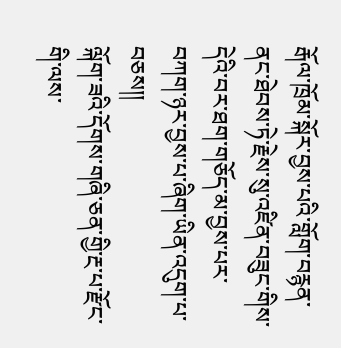རྒོལ་ཁྲོམ་སྐོར་བྱས་པའི་གློག་བརྙན་ནང་ཐེབས་ཏེ་རྗེས་སུ་འཛིན་བཟུང་གིས་དེའི་བར་ཐག་གཅོད་མ་བྱས་པར་བཀག་ཉར་བྱས་པ་ཞིག་ཡིན་འདུག་པ་བཅས།།
ལྐོག་ཟའི་དོགས་གཞི་ཅན་གྱི་རྔ་པ་རྫོང་གི་ལས་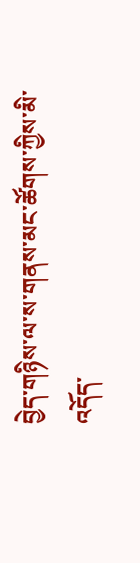བྱེད་གཉིས་ལ་ས་གནས་མང་ཚོགས་ཀྱིས་མི་འདོད་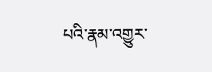པའི་རྣམ་འགྱུར་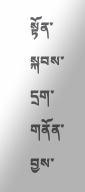སྟོན་སྐབས་དྲག་གནོན་བྱས་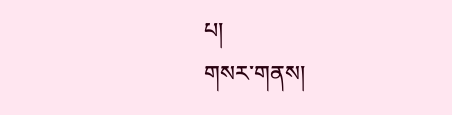པ།
གསར་གནས།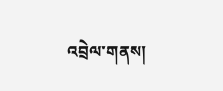འབྲེལ་གནས།